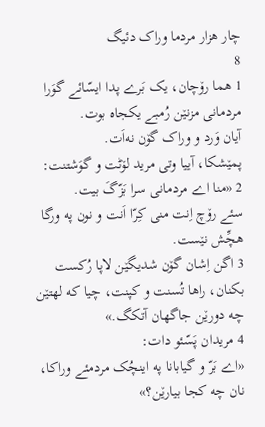چار هزار مردما وراک دئیگ
8
1 هما رۆچان، یک بَرے پدا ایسّائے گوَرا مردمانی مزنێن رُمبے یکجاه بوت.
آیان وَرد و وراک گۆن نه‌اَت.
پمێشکا، آییا وتی مرید لۆٹت و گوَشتنت:
2 «منا اے مردمانی سرا بَزّگَ بیت.
سئے رۆچ اِنت منی کِرّا اَنت و نون په ورگا هچِّش نێست.
3 اگن اِشان گۆن شدیگێن لاپا رُکست بکنان، راها تُسنت و کپنت، چیا که لهتێن چه دورێن جاگهان آتکگ.»
4 مریدان پَسّئو دات:
«اے بَرّ و گیابانا په اینچُک مردمئے وراکا، نان چه کجا بیارێن؟»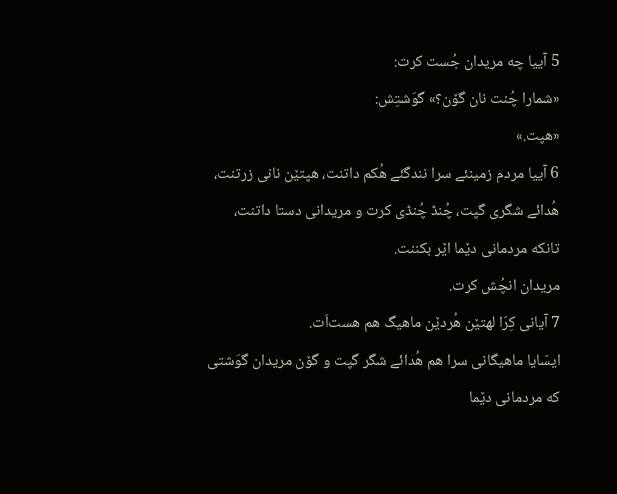5 آییا چه مریدان جُست کرت:
«شمارا چُنت نان گۆن؟» گوَشتِش:
«هپت.»
6 آییا مردم زمینئے سرا نندگئے هُکم داتنت، هپتێن نانی زرتنت، هُدائے شگری گپت، چُنڈ چُنڈی کرت و مریدانی دستا داتنت، تانکه مردمانی دێما اێر بکننت.
مریدان انچُش کرت.
7 آیانی کِرّا لهتێن هُردێن ماهیگ هم هست‌اَت.
ایسّایا ماهیگانی سرا هم هُدائے شگر گپت و گۆن مریدان گوَشتی که مردمانی دێما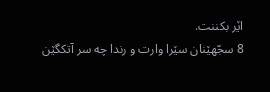اێر بکننت.
8 سجّهێنان سێرا وارت و رندا چه سر آتکگێن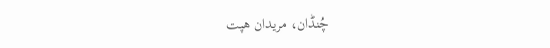چُنڈان، مریدان هپت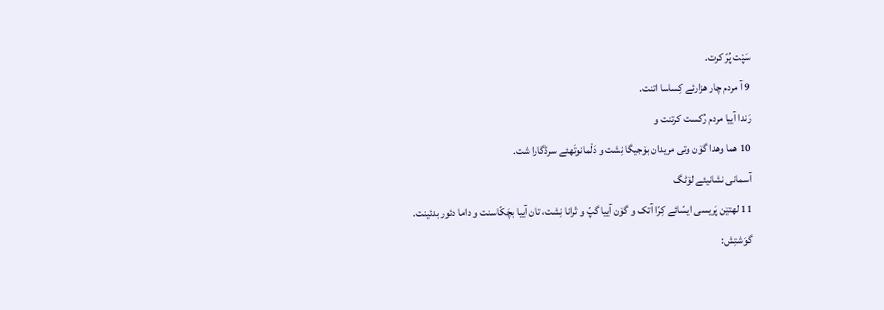سَپْت پُرّ کرت.
9 آ مردم چار هزارئے کِساسا اتنت.
رَندا آییا مردم رُکست کرتنت و
10 هما وهدا گۆن وتی مریدان بۆجیگا نِشت و دَلْمانوتَهئے سرڈگارا شت.
آسمانی نشانیئے لۆٹگ
11 لهتێن پَریسی ایسّائے کِرّا آتک و گۆن آییا گپّ و تْرانا نِشت، تان آییا بچَکّاسنت و داما دئور بدئینت.
گوَشتِش: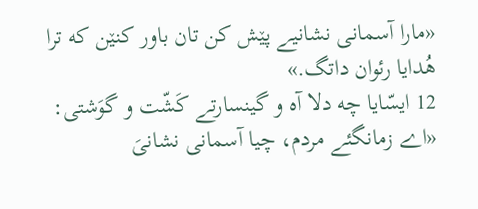«مارا آسمانی نشانیے پێش کن تان باور کنێن که ترا هُدایا رئوان داتگ.»
12 ایسّایا چه دلا آه و گینسارتے کَشّت و گوَشتی:
«اے زمانگئے مردم، چیا آسمانی نشانیَ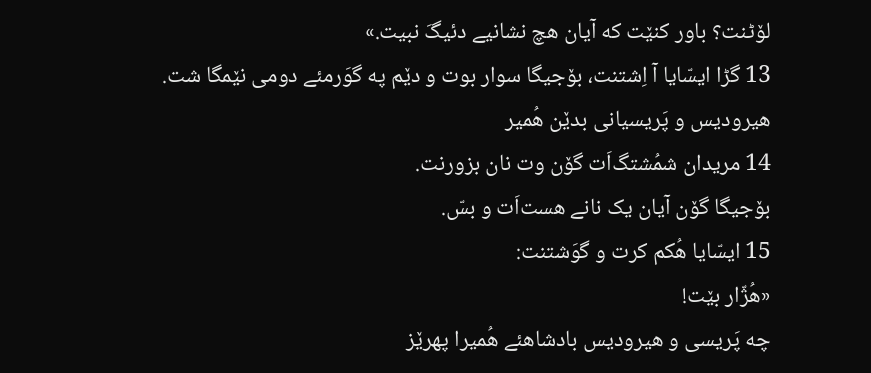لۆٹنت؟ باور کنێت که آیان هچ نشانیے دئیگَ نبیت.»
13 گڑا ایسّایا آ اِشتنت، بۆجیگا سوار بوت و دێم په گوَرمئے دومی نێمگا شت.
هیرودیس و پَریسیانی بدێن هُمیر
14 مریدان شمُشتگ‌اَت گۆن وت نان بزورنت.
بۆجیگا گۆن آیان یک نانے هست‌اَت و بسّ.
15 ایسّایا هُکم کرت و گوَشتنت:
«هُژّار بێت!
چه پَریسی و هیرودیس بادشاهئے هُمیرا پهرێز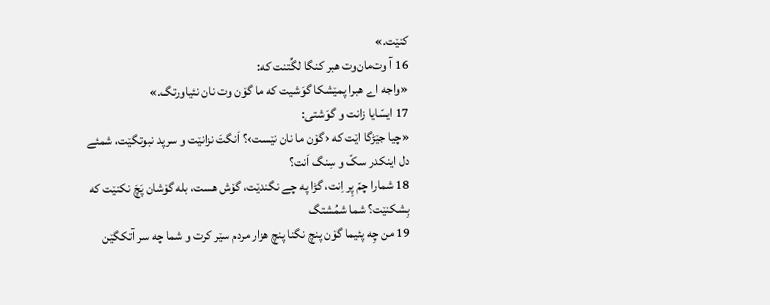کنێت.»
16 آ وت‌مان‌وت هبر کنگا لگِّتنت که:
«واجه اے هبرا پمێشکا گوَشیت که ما گۆن وت نان نئیاورتگ.»
17 ایسّایا زانت و گوَشتی:
«چیا جێڑگا اێت که ‹گۆن ما نان نێست›؟ اَنگتَ نزانێت و سرپد نبوتگێت، شمئے دل اینکدر سکّ و سِنگ اَنت؟
18 شمارا چمّ پِر اِنت، گڑا په چے نگندێت، گۆش هست، بله گۆشان پَچَ نکنێت که بِشکنێت؟ شما شمُشتگ
19 من چِه پئیما گۆن پنچ نگنا پنچ هزار مردم سێر کرت و شما چه سر آتکگێن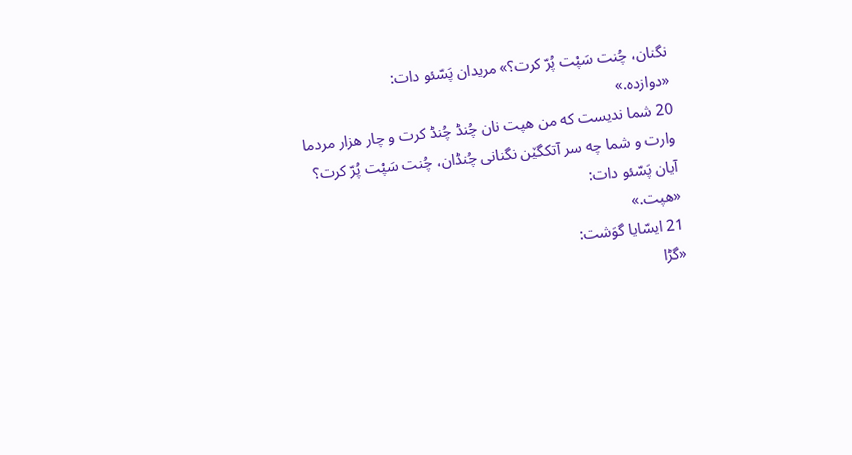نگنان، چُنت سَپْت پُرّ کرت؟» مریدان پَسّئو دات:
«دوازده.»
20 شما ندیست که من هپت نان چُنڈ چُنڈ کرت و چار هزار مردما وارت و شما چه سر آتکگێن نگنانی چُنڈان، چُنت سَپْت پُرّ کرت؟ آیان پَسّئو دات:
«هپت.»
21 ایسّایا گوَشت:
«گڑا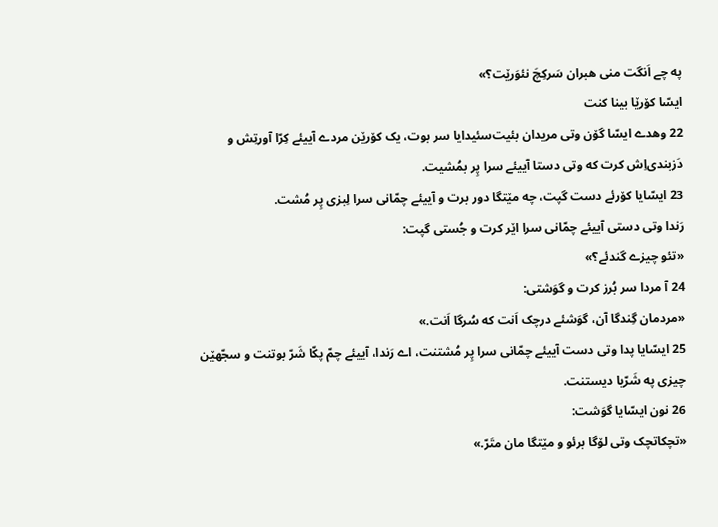په چے اَنگت منی هبران سَرکِچَ نئوَرێت؟»
ایسّا کۆرێا بینا کنت
22 وهدے ایسّا گۆن وتی مریدان بئیت‌سئیدایا سر بوت، یک کۆرێن مردے آییئے کِرّا آورتِش و دَزبندی‌اِش کرت که وتی دستا آییئے سرا پِر بمُشیت.
23 ایسّایا کۆرئے دست گپت، چه مێتگا دور برت و آییئے چمّانی سرا لِبزی پِر مُشت.
رَندا وتی دستی آییئے چمّانی سرا اێر کرت و جُستی گپت:
«تئو چیزے گندئے؟»
24 آ مردا سر بُرز کرت و گوَشتی:
«مردمان گِندگا آن، گوَشئے درچک اَنت که سُرگا اَنت.»
25 ایسّایا پدا وتی دست آییئے چمّانی سرا پِر مُشتنت، اے رَندا، آییئے چمّ پکّا شَرّ بوتنت و سجّهێن چیزی په شَرّیا دیستنت.
26 نون ایسّایا گوَشت:
«تچکاتچک وتی لۆگا برئو و مێتگا مان متَرّ.»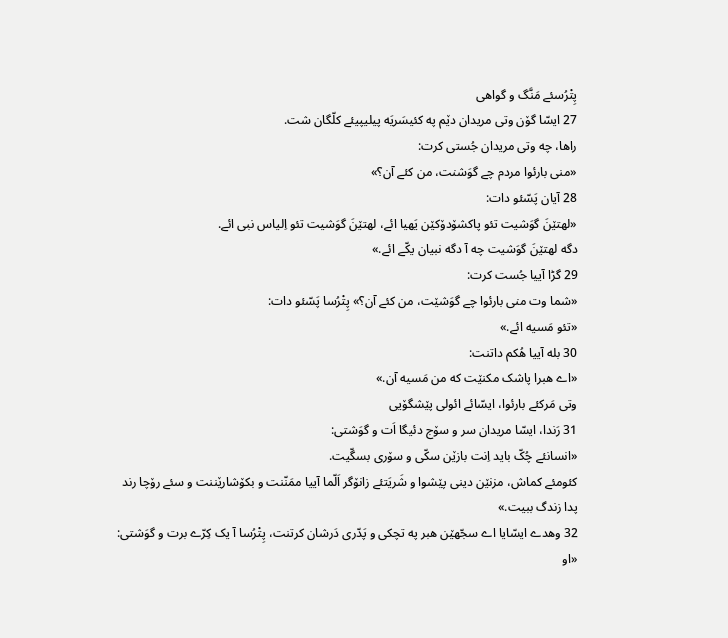پِتْرُسئے مَنَّگ و گواهی
27 ایسّا گۆن وتی مریدان دێم په کئیسَریَه پیلیپیئے کلّگان شت.
راها، چه وتی مریدان جُستی کرت:
«منی بارئوا مردم چے گوَشنت، من کئے آن؟»
28 آیان پَسّئو دات:
«لهتێنَ گوَشیت تئو پاکشۆدۆکێن یَهیا ائے، لهتێنَ گوَشیت تئو اِلیاس نبی ائے.
دگه لهتێنَ گوَشیت چه آ دگه نبیان یکّے ائے.»
29 گڑا آییا جُست کرت:
«شما وت منی بارئوا چے گوَشێت، من کئے آن؟» پِتْرُسا پَسّئو دات:
«تئو مَسیه ائے.»
30 بله آییا هُکم داتنت:
«اے هبرا پاشک مکنێت که من مَسیه آن.»
وتی مَرکئے بارئوا، ایسّائے ائولی پێشگۆیی
31 رَندا، ایسّا مریدان سر و سۆج دئیگا اَت و گوَشتی:
«انسانئے چُکّ باید اِنت بازێن سکّی و سۆری بسگّیت.
کئومئے کماش، مزنێن دینی پێشوا و شَریَتئے زانۆگر اَلّما آییا ممَنّنت و بکۆشارێننت و سئے رۆچا رند پدا زندگ ببیت.»
32 وهدے ایسّایا اے سجّهێن هبر په تچکی و پَدّری دَرشان کرتنت، پِتْرُسا آ یک کِرّے برت و گوَشتی:
«او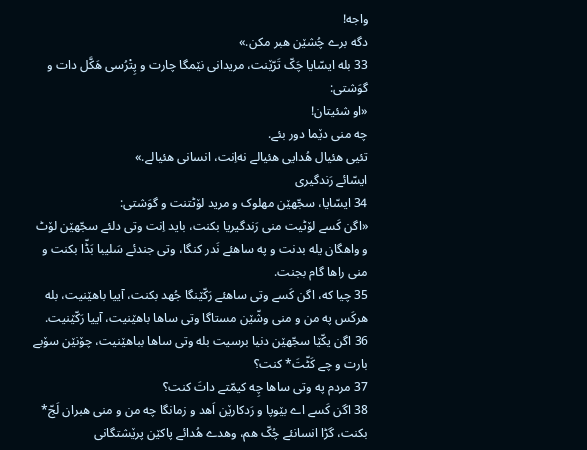واجه!
دگه برے چُشێن هبر مکن.»
33 بله ایسّایا چَکّ تَرّێنت، مریدانی نێمگا چارت و پِتْرُسی هَکَّل دات و گوَشتی:
«او شئیتان!
چه منی دێما دور بئے.
تئیی هئیال هُدایی هئیالے نه‌اِنت، انسانی هئیالے.»
ایسّائے رَندگیری
34 ایسّایا، سجّهێن مهلوک و مرید لۆٹتنت و گوَشتی:
«اگن کَسے لۆٹیت منی رَندگیریا بکنت، باید اِنت وتی دلئے سجّهێن لۆٹ و واهگان یله بدنت و په ساهئے نَدر کنگا، وتی جندئے سَلیبا بَڈّا بکنت و منی راها گام بجنت.
35 چیا که، اگن کَسے وتی ساهئے رَکّێنگا جُهد بکنت، آییا باهێنیت، بله هرکَس په من و منی وشّێن مستاگا وتی ساها باهێنیت، آییا رَکّێنیت.
36 اگن یکّێا سجّهێن دنیا برسیت بله وتی ساها بباهێنیت، چۆنێن سۆبے بارت و چے کَٹّتَ* کنت؟
37 مردم په وتی ساها چِه کیمّتے داتَ کنت؟
38 اگن کَسے اے بێوپا و رَدکارێن اَهد و زمانگا چه من و منی هبران لَجّ* بکنت، گڑا انسانئے چُکّ هم، وهدے هُدائے پاکێن پرێشتگانی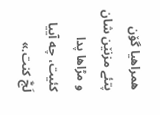همراهیا گۆن پتئے مزنێن شان و مڑاها پدا کئیت، چه آییا لَجَّ کنت.»